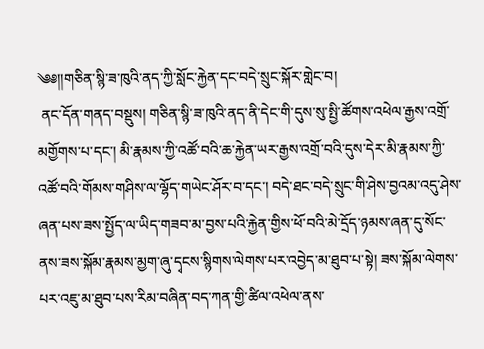༄༅།།གཅིན་སྙི་ཟ་ཁུའི་ནད་ཀྱི་སློང་རྐྱེན་དང་བདེ་སྲུང་སྐོར་གླེང་བ།
 ནང་དོན་གནད་བསྡུས། གཅིན་སྙི་ཟ་ཁུའི་ནད་ནི་དེང་གི་དུས་སུ་སྤྱི་ཚོགས་འཕེལ་རྒྱས་འགྲོ་མགྱོགས་པ་དང་། མི་རྣམས་ཀྱི་འཚོ་བའི་ཆ་རྐྱེན་ཡར་རྒྱས་འགྲོ་བའི་དུས་དེར་མི་རྣམས་ཀྱི་འཚོ་བའི་གོམས་གཤིས་ལ་ལྷོད་གཡེང་ཤོར་བ་དང་། བདེ་ཐང་བདེ་སྲུང་གི་ཤེས་བྱའམ་འདུ་ཤེས་ཞན་པས་ཟས་སྤྱོད་ལ་ཡིད་གཟབ་མ་བྱས་པའི་རྐྱེན་གྱིས་ཕོ་བའི་མེ་དྲོད་ཉམས་ཞན་དུ་སོང་ནས་ཟས་སྐོམ་རྣམས་མྱག་ཞུ་དྭངས་སྙིགས་ལེགས་པར་འབྱེད་མ་ཐུབ་པ་སྟེ། ཟས་སྐོམ་ལེགས་པར་འཇུ་མ་ཐུབ་པས་རིམ་བཞིན་བད་ཀན་གྱི་ཚིལ་འཕེལ་ནས་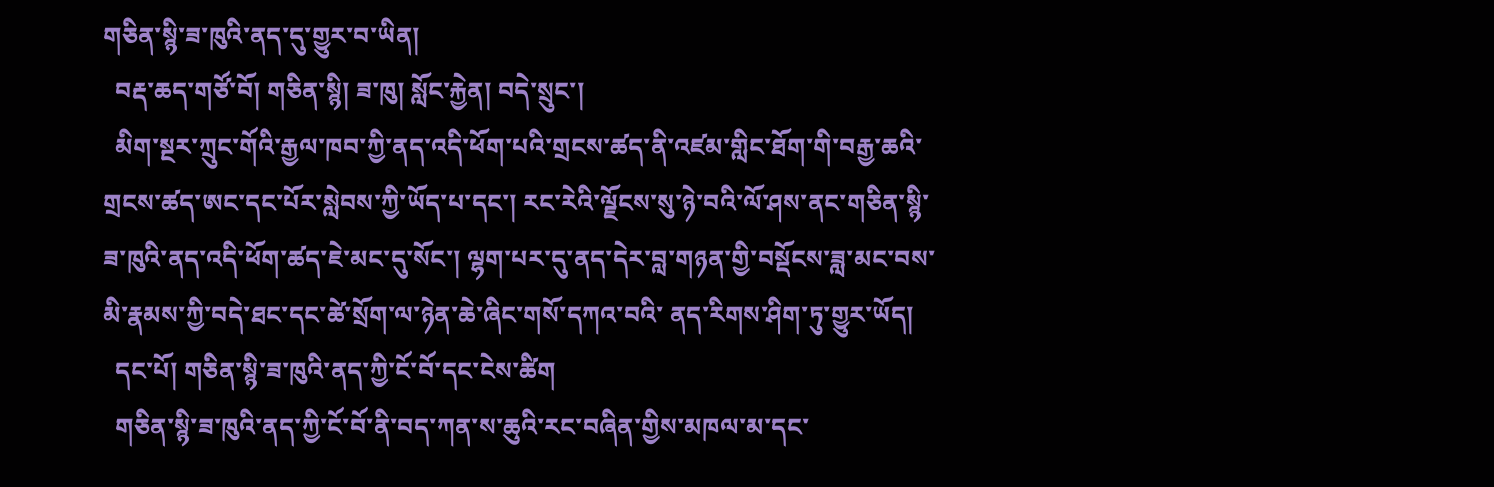གཅིན་སྙི་ཟ་ཁུའི་ནད་དུ་གྱུར་བ་ཡིན།
  བརྡ་ཆད་གཙོ་བོ། གཅིན་སྙི། ཟ་ཁུ། སློང་རྐྱེན། བདེ་སྲུང་།
  མིག་སྔར་ཀྲུང་གོའི་རྒྱལ་ཁབ་ཀྱི་ནད་འདི་ཕོག་པའི་གྲངས་ཚད་ནི་འཛམ་གླིང་ཐོག་གི་བརྒྱ་ཆའི་གྲངས་ཚད་ཨང་དང་པོར་སླེབས་ཀྱི་ཡོད་པ་དང་། རང་རེའི་ལྗོངས་སུ་ཉེ་བའི་ལོ་ཤས་ནང་གཅིན་སྙི་ཟ་ཁུའི་ནད་འདི་ཕོག་ཚད་ཇེ་མང་དུ་སོང་། ལྷག་པར་དུ་ནད་དེར་བླ་གཉན་གྱི་བསྡོངས་ཟླ་མང་བས་མི་རྣམས་ཀྱི་བདེ་ཐང་དང་ཚེ་སྲོག་ལ་ཉེན་ཆེ་ཞིང་གསོ་དཀའ་བའི་ ནད་རིགས་ཤིག་ཏུ་གྱུར་ཡོད།
  དང་པོ། གཅིན་སྙི་ཟ་ཁུའི་ནད་ཀྱི་ངོ་བོ་དང་ངེས་ཚིག
  གཅིན་སྙི་ཟ་ཁུའི་ནད་ཀྱི་ངོ་བོ་ནི་བད་ཀན་ས་ཆུའི་རང་བཞིན་གྱིས་མཁལ་མ་དང་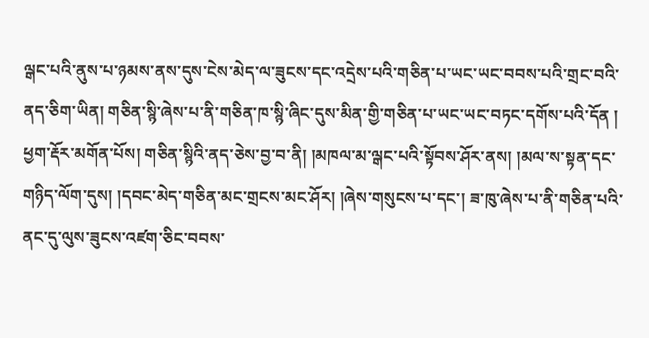ལྒང་པའི་ནུས་པ་ཉམས་ནས་དུས་ངེས་མེད་ལ་ཟུངས་དང་འདྲེས་པའི་གཅིན་པ་ཡང་ཡང་བབས་པའི་གྲང་བའི་ནད་ཅིག་ཡིན། གཅིན་སྙི་ཞེས་པ་ནི་གཅིན་ཁ་སྙི་ཞིང་དུས་མིན་གྱི་གཅིན་པ་ཡང་ཡང་བཏང་དགོས་པའི་དོན ། ཕྱག་རྡོར་མགོན་པོས། གཅིན་སྙིའི་ནད་ཅེས་བྱ་བ་ནི། །མཁལ་མ་ལྒང་པའི་སྟོབས་ཤོར་ནས། །མལ་ས་སྟན་དང་གཉིད་ལོག་དུས། །དབང་མེད་གཅིན་མང་གྲངས་མང་ཤོར། །ཞེས་གསུངས་པ་དང་། ཟ་ཁུ་ཞེས་པ་ནི་གཅིན་པའི་ནང་དུ་ལུས་ཟུངས་འཛག་ཅིང་བབས་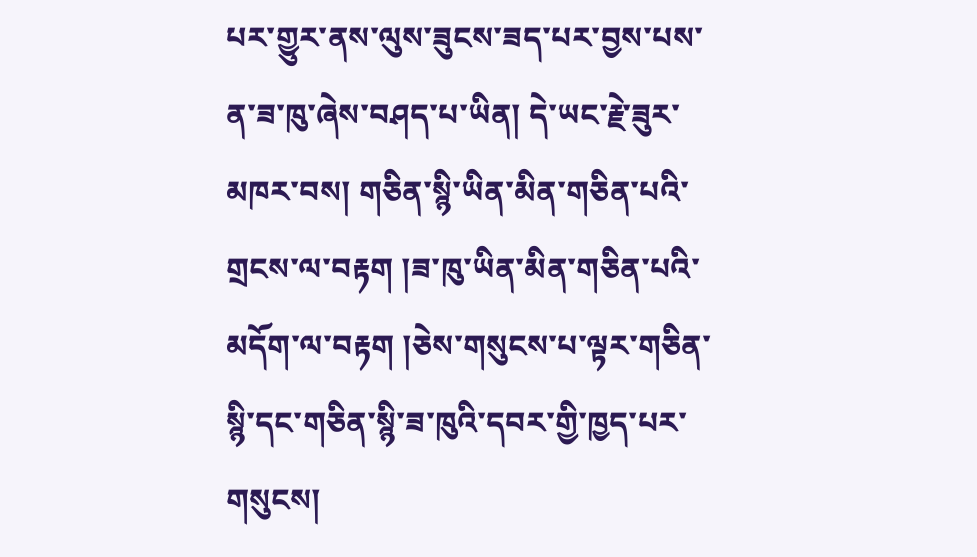པར་གྱུར་ནས་ལུས་ཟུངས་ཟད་པར་བྱས་པས་ན་ཟ་ཁུ་ཞེས་བཤད་པ་ཡིན། དེ་ཡང་རྗེ་ཟུར་མཁར་བས། གཅིན་སྙི་ཡིན་མིན་གཅིན་པའི་གྲངས་ལ་བརྟག །ཟ་ཁུ་ཡིན་མིན་གཅིན་པའི་མདོག་ལ་བརྟག །ཅེས་གསུངས་པ་ལྟར་གཅིན་སྙི་དང་གཅིན་སྙི་ཟ་ཁུའི་དབར་གྱི་ཁྱད་པར་གསུངས།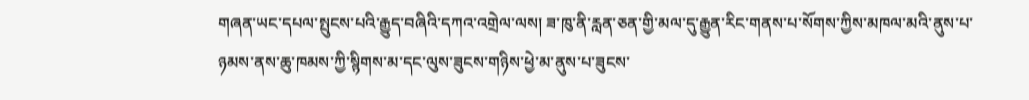གཞན་ཡང་དཔལ་སྤུངས་པའི་རྒྱུད་བཞིའི་དཀའ་འགྲེལ་ལས། ཟ་ཁུ་ནི་རླན་ཅན་གྱི་མལ་དུ་རྒྱུན་རིང་གནས་པ་སོགས་ཀྱིས་མཁལ་མའི་ནུས་པ་ཉམས་ནས་ཆུ་ཁམས་ཀྱི་སྙིགས་མ་དང་ལུས་ཟུངས་གཉིས་ཕྱེ་མ་ནུས་པ་ཟུངས་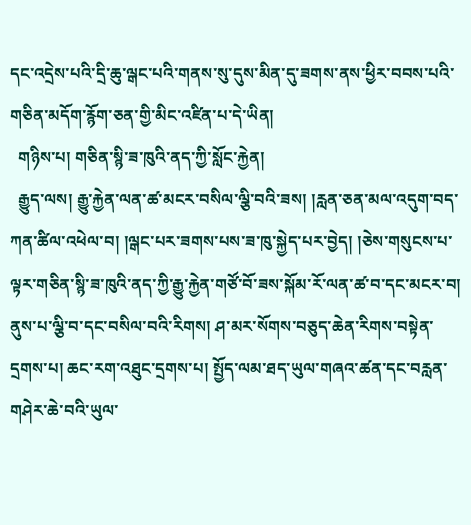དང་འདྲེས་པའི་དྲི་ཆུ་ལྒང་པའི་གནས་སུ་དུས་མིན་དུ་ཟགས་ནས་ཕྱིར་བབས་པའི་གཅིན་མདོག་རྙོག་ཅན་གྱི་མིང་འཛིན་པ་དེ་ཡིན།
  གཉིས་པ། གཅིན་སྙི་ཟ་ཁུའི་ནད་ཀྱི་སློང་རྐྱེན།
  རྒྱུད་ལས། རྒྱུ་རྐྱེན་ལན་ཚ་མངར་བསིལ་ལྕི་བའི་ཟས། །རླན་ཅན་མལ་འདུག་བད་ཀན་ཚིལ་འཕེལ་བ། །ལྒང་པར་ཟགས་པས་ཟ་ཁུ་སྐྱེད་པར་བྱེད། །ཅེས་གསུངས་པ་ལྟར་གཅིན་སྙི་ཟ་ཁུའི་ནད་ཀྱི་རྒྱུ་རྐྱེན་གཙོ་བོ་ཟས་སྐོམ་རོ་ལན་ཚ་བ་དང་མངར་བ། ནུས་པ་ལྕི་བ་དང་བསིལ་བའི་རིགས། ཤ་མར་སོགས་བཅུད་ཆེན་རིགས་བསྟེན་དྲགས་པ། ཆང་རག་འཐུང་དྲགས་པ། སྤྱོད་ལམ་ཐད་ཡུལ་གཞའ་ཚན་དང་བརླན་གཤེར་ཆེ་བའི་ཡུལ་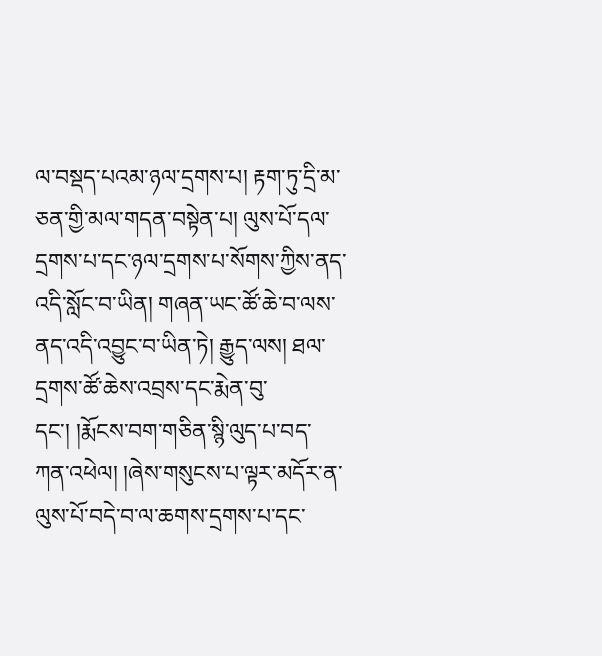ལ་བསྡད་པའམ་ཉལ་དྲགས་པ། རྟག་ཏུ་དྲི་མ་ཅན་གྱི་མལ་གདན་བསྟེན་པ། ལུས་པོ་དལ་དྲགས་པ་དང་ཉལ་དྲགས་པ་སོགས་ཀྱིས་ནད་འདི་སློང་བ་ཡིན། གཞན་ཡང་ཚོ་ཆེ་བ་ལས་ནད་འདི་འབྱུང་བ་ཡིན་ཏེ། རྒྱུད་ལས། ཐལ་དྲགས་ཚོ་ཆེས་འབྲས་དང་རྨེན་བུ་དང་། །རྨོངས་བག་གཅིན་སྙི་ལུད་པ་བད་ཀན་འཕེལ། །ཞེས་གསུངས་པ་ལྟར་མདོར་ན་ལུས་པོ་བདེ་བ་ལ་ཆགས་དྲགས་པ་དང་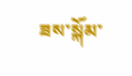ཟས་སྐོམ་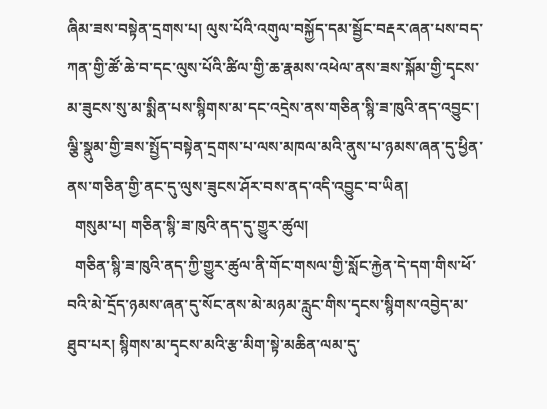ཞིམ་ཟས་བསྟེན་དྲགས་པ། ལུས་པོའི་འགུལ་བསྐྱོད་དམ་སྦྱོང་བརྡར་ཞན་པས་བད་ཀན་གྱི་ཚོ་ཆེ་བ་དང་ལུས་པོའི་ཚིལ་གྱི་ཆ་རྣམས་འཕེལ་ནས་ཟས་སྐོམ་གྱི་དྭངས་མ་ཟུངས་སུ་མ་སྨིན་པས་སྙིགས་མ་དང་འདྲེས་ནས་གཅིན་སྙི་ཟ་ཁུའི་ནད་འབྱུང་། ལྕི་སྣུམ་གྱི་ཟས་སྤྱོད་བསྟེན་དྲགས་པ་ལས་མཁལ་མའི་ནུས་པ་ཉམས་ཞན་དུ་ཕྱིན་ནས་གཅིན་གྱི་ནང་དུ་ལུས་ཟུངས་ཤོར་བས་ནད་འདི་འབྱུང་བ་ཡིན།
  གསུམ་པ། གཅིན་སྙི་ཟ་ཁུའི་ནད་དུ་གྱུར་ཚུལ།
  གཅིན་སྙི་ཟ་ཁུའི་ནད་ཀྱི་གྱུར་ཚུལ་ནི་གོང་གསལ་གྱི་སློང་རྐྱེན་དེ་དག་གིས་ཕོ་བའི་མེ་དྲོད་ཉམས་ཞན་དུ་སོང་ནས་མེ་མཉམ་རླུང་གིས་དྭངས་སྙིགས་འབྱེད་མ་ཐུབ་པར། སྙིགས་མ་དྭངས་མའི་རྩ་མིག་སྟེ་མཆིན་ལམ་དུ་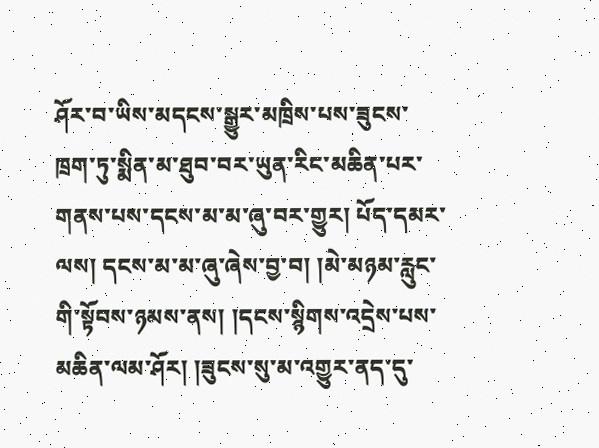ཤོར་བ་ཡིས་མདངས་སྒྱུར་མཁྲིས་པས་ཟུངས་ཁྲག་ཏུ་སྨིན་མ་ཐུབ་བར་ཡུན་རིང་མཆིན་པར་གནས་པས་དངས་མ་མ་ཞུ་བར་གྱུར། པོད་དམར་ལས། དངས་མ་མ་ཞུ་ཞེས་བྱ་བ། །མེ་མཉམ་རླུང་གི་སྟོབས་ཉམས་ནས། །དངས་སྙིགས་འདྲེས་པས་མཆིན་ལམ་ཤོར། །ཟུངས་སུ་མ་འགྱུར་ནད་དུ་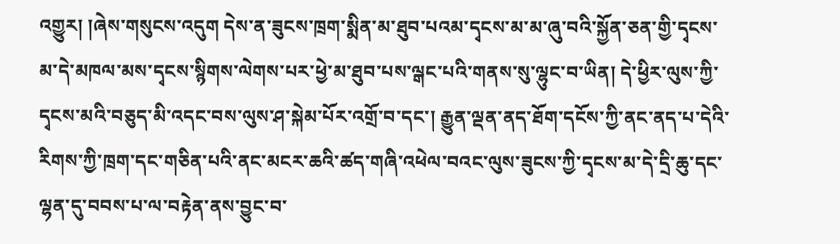འགྱུར། །ཞེས་གསུངས་འདུག དེས་ན་ཟུངས་ཁྲག་སྨིན་མ་ཐུབ་པའམ་དྭངས་མ་མ་ཞུ་བའི་སྐྱོན་ཅན་གྱི་དྭངས་མ་དེ་མཁལ་མས་དྭངས་སྙིགས་ལེགས་པར་ཕྱེ་མ་ཐུབ་པས་ལྒང་པའི་གནས་སུ་ལྷུང་བ་ཡིན། དེ་ཕྱིར་ལུས་ཀྱི་དྭངས་མའི་བཅུད་མི་འདང་བས་ལུས་ཤ་སྐེམ་པོར་འགྲོ་བ་དང་། རྒྱུན་ལྡན་ནད་ཐོག་དངོས་ཀྱི་ནང་ནད་པ་དེའི་རིགས་ཀྱི་ཁྲག་དང་གཅིན་པའི་ནང་མངར་ཆའི་ཚད་གཞི་འཕེལ་བའང་ལུས་ཟུངས་ཀྱི་དྭངས་མ་དེ་དྲི་ཆུ་དང་ལྷན་དུ་བབས་པ་ལ་བརྟེན་ནས་བྱུང་བ་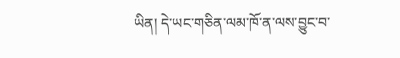ཡིན། དེ་ཡང་གཅིན་ལམ་ཁོ་ན་ལས་བྱུང་བ་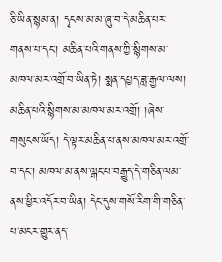ཅི་ཡིན་སྙམ་ན། དྭངས་མ་མ་ཞུ་བ་དེ་མཆིན་པར་གནས་པ་དང་། མཆིན་པའི་གནས་ཀྱི་སྙིགས་མ་མཁལ་མར་འགྲོ་བ་ཡིན་ཏེ། སྨན་དཔྱད་ཟླ་རྒྱལ་ལས། མཆིན་པའི་སྙིགས་མ་མཁལ་མར་འགྲོ། །ཞེས་གསུངས་ཡོད། དེ་ལྟར་མཆིན་པ་ནས་མཁལ་མར་འགྲོ་བ་དང་། མཁལ་མ་ནས་ལྒང་པ་བརྒྱུད་དེ་གཅིན་ལམ་ནས་ཕྱིར་འདོར་བ་ཡིན། དེང་དུས་གསོ་རིག་གི་གཅིན་པ་མངར་གྱུར་ནད་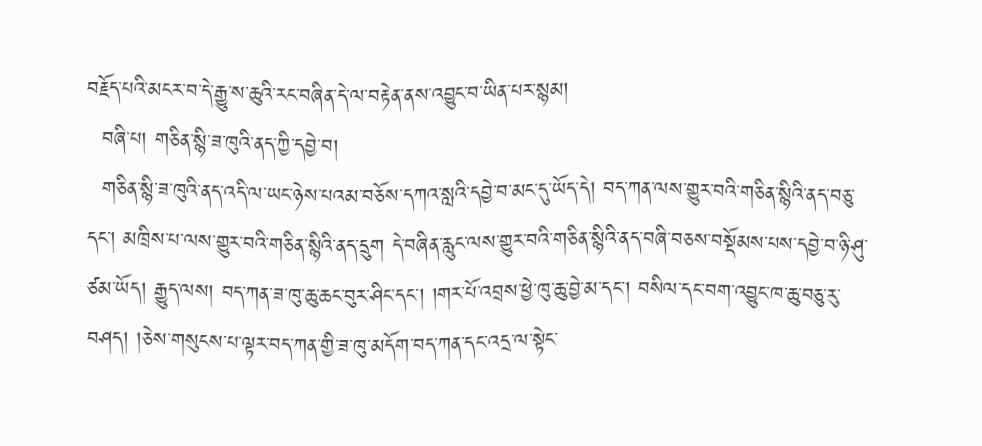བརྗོད་པའི་མངར་བ་དེ་རྒྱུ་ས་ཆུའི་རང་བཞིན་དེ་ལ་བརྟེན་ནས་འབྱུང་བ་ཡིན་པར་སྙམ།
  བཞི་པ། གཅིན་སྙི་ཟ་ཁུའི་ནད་ཀྱི་དབྱེ་བ།
  གཅིན་སྙི་ཟ་ཁུའི་ནད་འདི་ལ་ཡང་ཉེས་པའམ་བཅོས་དཀའ་སླའི་དབྱེ་བ་མང་དུ་ཡོད་དེ། བད་ཀན་ལས་གྱུར་བའི་གཅིན་སྙིའི་ནད་བཅུ་དང་། མཁྲིས་པ་ལས་གྱུར་བའི་གཅིན་སྙིའི་ནད་དྲུག དེ་བཞིན་རླུང་ལས་གྱུར་བའི་གཅིན་སྙིའི་ནད་བཞི་བཅས་བསྡོམས་པས་དབྱེ་བ་ཉི་ཤུ་ཙམ་ཡོད། རྒྱུད་ལས། བད་ཀན་ཟ་ཁུ་ཆུ་ཆང་བུར་ཤིང་དང་། །གར་པོ་འབྲས་ཕྱེ་ཁུ་ཆུ་བྱེ་མ་དང་། བསིལ་དང་བག་འབྱུང་ཁ་ཆུ་བཅུ་རུ་བཤད། །ཅེས་གསུངས་པ་ལྟར་བད་ཀན་གྱི་ཟ་ཁུ་མདོག་བད་ཀན་དང་འདྲ་ལ་སྟེང་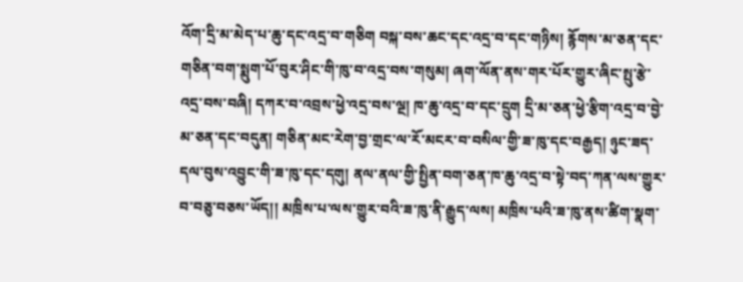འོག་དྲི་མ་མེད་པ་ཆུ་དང་འདྲ་བ་གཅིག བསྐ་བས་ཆང་དང་འདྲ་བ་དང་གཉིས། རྙོགས་མ་ཅན་དང་གཅིན་བག་སྨུག་པོ་བུར་ཤིང་གི་ཁུ་བ་འདྲ་བས་གསུམ། ཞག་ལོན་ནས་གར་པོར་གྱུར་ཞིང་སྤུ་རྩེ་འདྲ་བས་བཞི། དཀར་བ་འབྲས་ཕྱེ་འདྲ་བས་ལྔ། ཁ་ཆུ་འདྲ་བ་དང་དྲུག དྲི་མ་ཅན་ཕྱེ་རྩིག་འདྲ་བ་བྱེ་མ་ཅན་དང་བདུན། གཅིན་མང་རེག་བྱ་གྲང་ལ་རོ་མངར་བ་བསིལ་གྱི་ཟ་ཁུ་དང་བརྒྱད། ཉུང་ཟད་དལ་བུས་འབྱུང་གི་ཟ་ཁུ་དང་དགུ། ནལ་ནལ་གྱི་སྤྱིན་བག་ཅན་ཁ་ཆུ་འདྲ་བ་སྟེ་བད་ཀན་ལས་གྱུར་བ་བཅུ་བཅས་ཡོད།། མཁྲིས་པ་ལས་གྱུར་བའི་ཟ་ཁུ་ནི་རྒྱུད་ལས། མཁྲིས་པའི་ཟ་ཁུ་ནས་ཚིག་སྣག་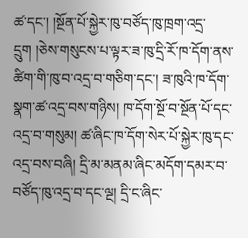ཚ་དང་། །སྔོན་པོ་སྐྱེར་ཁུ་བཙོད་ཁུ་ཁྲག་འདྲ་དྲུག །ཅེས་གསུངས་པ་ལྟར་ཟ་ཁུ་དྲི་རོ་ཁ་དོག་ནས་ཚིག་གི་ཁུ་བ་འདྲ་བ་གཅིག་དང་། ཟ་ཁུའི་ཁ་དོག་སྣག་ཚ་འདྲ་བས་གཉིས། ཁ་དོག་སྔོ་བ་སྔོན་པོ་དང་འདྲ་བ་གསུམ། ཚ་ཞིང་ཁ་དོག་སེར་པོ་སྐྱེར་ཁུ་དང་འདྲ་བས་བཞི། དྲི་མ་མནམ་ཞིང་མདོག་དམར་བ་བཙོད་ཁུ་འདྲ་བ་དང་ལྔ། དྲི་ང་ཞིང་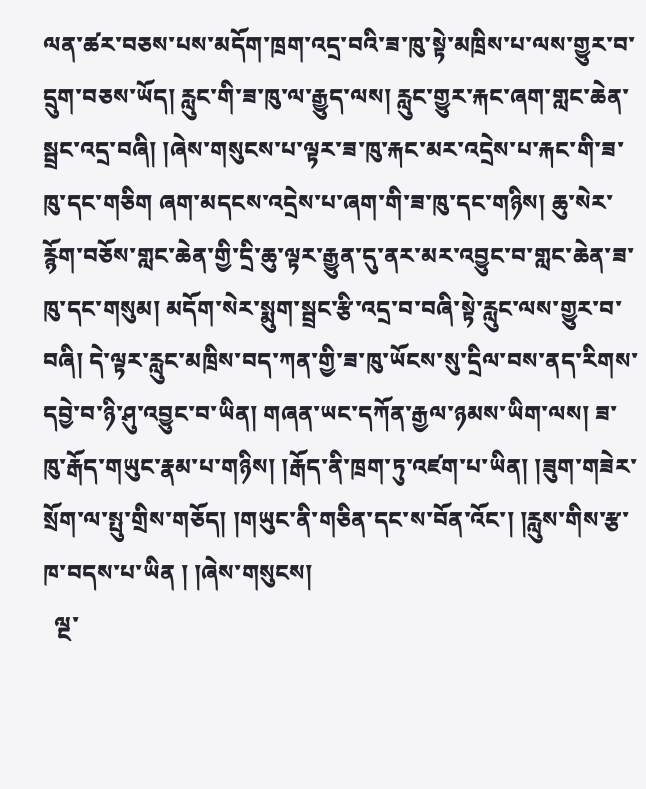ལན་ཚར་བཅས་པས་མདོག་ཁྲག་འདྲ་བའི་ཟ་ཁུ་སྟེ་མཁྲིས་པ་ལས་གྱུར་བ་དྲུག་བཅས་ཡོད། རླུང་གི་ཟ་ཁུ་ལ་རྒྱུད་ལས། རླུང་གྱུར་རྐང་ཞག་གླང་ཆེན་སྦྲང་འདྲ་བཞི། །ཞེས་གསུངས་པ་ལྟར་ཟ་ཁུ་རྐང་མར་འདྲེས་པ་རྐང་གི་ཟ་ཁུ་དང་གཅིག ཞག་མདངས་འདྲེས་པ་ཞག་གི་ཟ་ཁུ་དང་གཉིས། ཆུ་སེར་རྙོག་བཅོས་གླང་ཆེན་གྱི་དྲི་ཆུ་ལྟར་རྒྱུན་དུ་ནར་མར་འབྱུང་བ་གླང་ཆེན་ཟ་ཁུ་དང་གསུམ། མདོག་སེར་སྨུག་སྦྲང་རྩི་འདྲ་བ་བཞི་སྟེ་རླུང་ལས་གྱུར་བ་བཞི། དེ་ལྟར་རླུང་མཁྲིས་བད་ཀན་གྱི་ཟ་ཁུ་ཡོངས་སུ་དྲིལ་བས་ནད་རིགས་དབྱེ་བ་ཉི་ཤུ་འབྱུང་བ་ཡིན། གཞན་ཡང་དཀོན་རྒྱལ་ཉམས་ཡིག་ལས། ཟ་ཁུ་རྒོད་གཡུང་རྣམ་པ་གཉིས། །རྒོད་ནི་ཁྲག་ཏུ་འཛག་པ་ཡིན། །ཟུག་གཟེར་སྲོག་ལ་སྤུ་གྲིས་གཅོད། །གཡུང་ནི་གཅིན་དང་ས་བོན་འོང་། །རླུས་གིས་རྩ་ཁ་བདས་པ་ཡིན ། །ཞེས་གསུངས།
  ལྔ་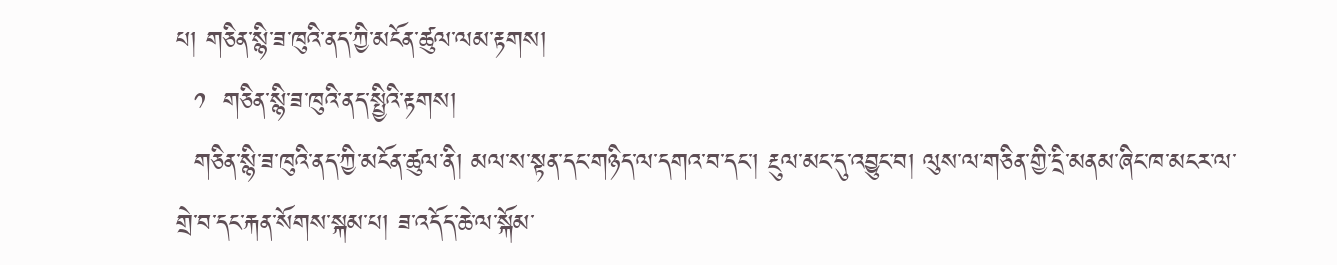པ། གཅིན་སྙི་ཟ་ཁུའི་ནད་ཀྱི་མངོན་ཚུལ་ལམ་རྟགས།
  ༡  གཅིན་སྙི་ཟ་ཁུའི་ནད་སྤྱིའི་རྟགས།
  གཅིན་སྙི་ཟ་ཁུའི་ནད་ཀྱི་མངོན་ཚུལ་ནི། མལ་ས་སྟན་དང་གཉིད་ལ་དགའ་བ་དང་། རྔུལ་མང་དུ་འབྱུང་བ། ལུས་ལ་གཅིན་གྱི་དྲི་མནམ་ཞིང་ཁ་མངར་ལ་གྲེ་བ་དང་རྐན་སོགས་སྐམ་པ། ཟ་འདོད་ཆེ་ལ་སྐོམ་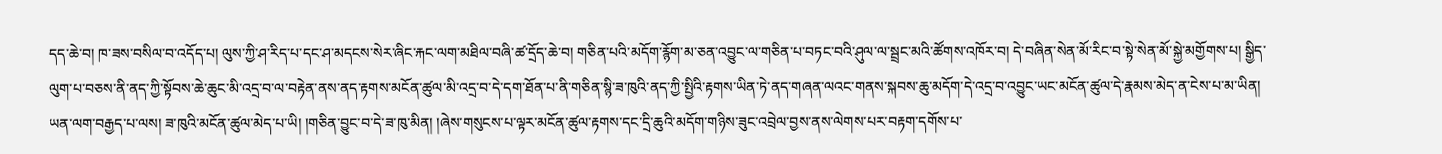དད་ཆེ་བ། ཁ་ཟས་བསིལ་བ་འདོད་པ། ལུས་ཀྱི་ཤ་རིད་པ་དང་ཤ་མདངས་སེར་ཞིང་རྐང་ལག་མཐིལ་བཞི་ཚ་དྲོད་ཆེ་བ། གཅིན་པའི་མདོག་རྙོག་མ་ཅན་འབྱུང་ལ་གཅིན་པ་བཏང་བའི་ཤུལ་ལ་སྦྲང་མའི་ཚོགས་འཁོར་བ། དེ་བཞིན་སེན་མོ་རིང་བ་སྟེ་སེན་མོ་སྐྱེ་མགྱོགས་པ། སྒྱིད་ལུག་པ་བཅས་ནི་ནད་ཀྱི་སྟོབས་ཆེ་ཆུང་མི་འདྲ་བ་ལ་བརྟེན་ནས་ནད་རྟགས་མངོན་ཚུལ་མི་འདྲ་བ་དེ་དག་ཐོན་པ་ནི་གཅིན་སྙི་ཟ་ཁུའི་ནད་ཀྱི་སྤྱིའི་རྟགས་ཡིན་ཏེ་ནད་གཞན་ལའང་གནས་སྐབས་ཆུ་མདོག་དེ་འདྲ་བ་འབྱུང་ཡང་མངོན་ཚུལ་དེ་རྣམས་མེད་ན་ངེས་པ་མ་ཡིན། ཡན་ལག་བརྒྱད་པ་ལས། ཟ་ཁུའི་མངོན་ཚུལ་མེད་པ་ཡི། །གཅིན་བྱུང་བ་དེ་ཟ་ཁུ་མིན། །ཞེས་གསུངས་པ་ལྟར་མངོན་ཚུལ་རྟགས་དང་དྲི་ཆུའི་མདོག་གཉིས་ཟུང་འབྲེལ་བྱས་ནས་ལེགས་པར་བརྟག་དགོས་པ་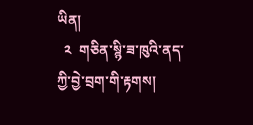ཡིན།
  ༢  གཅིན་སྙི་ཟ་ཁུའི་ནད་ཀྱི་བྱེ་བྲག་གི་རྟགས།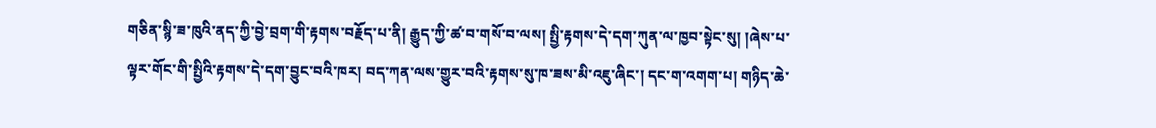གཅིན་སྙི་ཟ་ཁུའི་ནད་ཀྱི་བྱེ་བྲག་གི་རྟགས་བརྗོད་པ་ནི། རྒྱུད་ཀྱི་ཚ་བ་གསོ་བ་ལས། སྤྱི་རྟགས་དེ་དག་ཀུན་ལ་ཁྱབ་སྟེང་སུ། །ཞེས་པ་ལྟར་གོང་གི་སྤྱིའི་རྟགས་དེ་དག་བྱུང་བའི་ཁར། བད་ཀན་ལས་གྱུར་བའི་རྟགས་སུ་ཁ་ཟས་མི་འཇུ་ཞིང་། དང་ག་འགག་པ། གཉིད་ཆེ་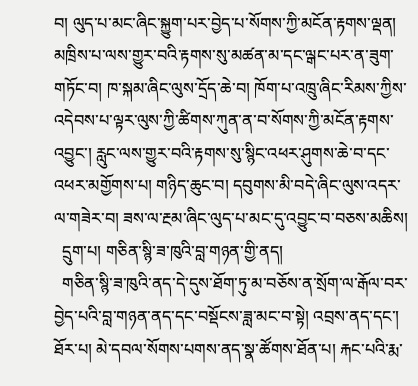བ། ལུད་པ་མང་ཞིང་སྐྱུག་པར་བྱེད་པ་སོགས་ཀྱི་མངོན་རྟགས་ལྡན། མཁྲིས་པ་ལས་གྱུར་བའི་རྟགས་སུ་མཚན་མ་དང་ལྒང་པར་ན་ཟུག་གཏོང་བ། ཁ་སྐམ་ཞིང་ལུས་དྲོད་ཆེ་བ། ཁོག་པ་འཁྲུ་ཞིང་རིམས་ཀྱིས་འདེབས་པ་ལྟར་ལུས་ཀྱི་ཚིགས་ཀུན་ན་བ་སོགས་ཀྱི་མངོན་རྟགས་འབྱུང་། རླུང་ལས་གྱུར་བའི་རྟགས་སུ་སྙིང་འཕར་ཤུགས་ཆེ་བ་དང་འཕར་མགྱོགས་པ། གཉིད་ཆུང་བ། དབུགས་མི་བདེ་ཞིང་ལུས་འདར་ལ་གཟེར་བ། ཟས་ལ་རྔམ་ཞིང་ལུད་པ་མང་དུ་འབྱུང་བ་བཅས་མཆིས།
  དྲུག་པ། གཅིན་སྙི་ཟ་ཁུའི་བླ་གཉན་གྱི་ནད།
  གཅིན་སྙི་ཟ་ཁུའི་ནད་དེ་དུས་ཐོག་ཏུ་མ་བཅོས་ན་སྲོག་ལ་རྒོལ་བར་བྱེད་པའི་བླ་གཉན་ནད་དང་བསྡོངས་ཟླ་མང་བ་སྟེ། འབྲས་ནད་དང་། ཐོར་པ། མེ་དབལ་སོགས་པགས་ནད་སྣ་ཚོགས་ཐོན་པ། རྐང་པའི་རྨ་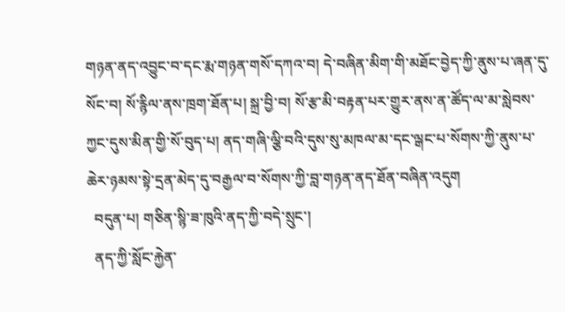གཉན་ནད་འབྱུང་བ་དང་རྨ་གཉན་གསོ་དཀའ་བ། དེ་བཞིན་མིག་གི་མཐོང་བྱེད་ཀྱི་ནུས་པ་ཞན་དུ་སོང་བ། སོ་རྙིལ་ནས་ཁྲག་ཐོན་པ། སྐྲ་བྱི་བ། སོ་རྩ་མི་བརྟན་པར་གྱུར་ནས་ན་ཚོད་ལ་མ་སླེབས་ཀྱང་དུས་མིན་གྱི་སོ་བུད་པ། ནད་གཞི་ལྕི་བའི་དུས་སུ་མཁལ་མ་དང་ལྒང་པ་སོགས་ཀྱི་ནུས་པ་ཆེར་ཉམས་སྟེ་དྲན་མེད་དུ་བརྒྱལ་བ་སོགས་ཀྱི་བླ་གཉན་ནད་ཐོན་བཞིན་འདུག
  བདུན་པ། གཅིན་སྙི་ཟ་ཁུའི་ནད་ཀྱི་བདེ་སྲུང་།
  ནད་ཀྱི་སློང་རྐྱེན་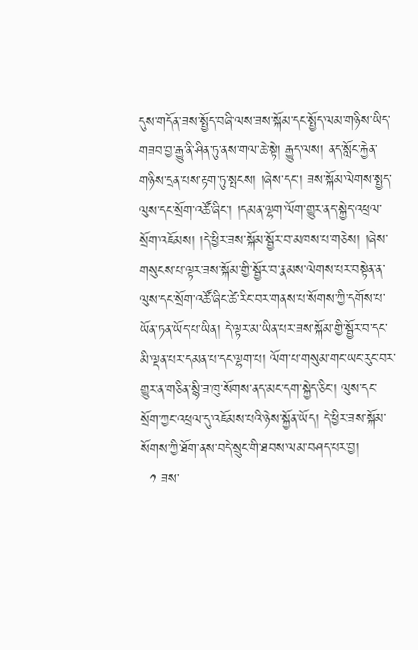དུས་གདོན་ཟས་སྤྱོད་བཞི་ལས་ཟས་སྐོམ་དང་སྤྱོད་ལམ་གཉིས་ཡིད་གཟབ་བྱ་རྒྱུ་ནི་ཤིན་ཏུ་ནས་གལ་ཆེ་སྟེ། རྒྱུད་ལས། ནད་སློང་རྐྱེན་གཉིས་དྲན་པས་རྟག་ཏུ་སྤངས། །ཞེས་དང་། ཟས་སྐོམ་ལེགས་སྤྱད་ལུས་དང་སྲོག་འཚོ་ཞིང་། །དམན་ལྷག་ལོག་གྱུར་ནད་སྐྱེད་འཕྲལ་སྲོག་འཇོམས། །དེ་ཕྱིར་ཟས་སྐོམ་སྦྱོར་བ་མཁས་པ་གཅེས། །ཞེས་གསུངས་པ་ལྟར་ཟས་སྐོམ་གྱི་སྦྱོར་བ་རྣམས་ལེགས་པར་བསྟེན་ན་ལུས་དང་སྲོག་འཚོ་ཞིང་ཚེ་རིང་བར་གནས་པ་སོགས་ཀྱི་དགོས་པ་ཡོན་ཏན་ཡོད་པ་ཡིན། དེ་ལྟར་མ་ཡིན་པར་ཟས་སྐོམ་གྱི་སྦྱོར་བ་དང་མི་ལྡན་པར་དམན་པ་དང་ལྷག་པ། ལོག་པ་གསུམ་གང་ཡང་རུང་བར་གྱུར་ན་གཅིན་སྙི་ཟ་ཁུ་སོགས་ནད་མང་དག་སྐྱེད་ཅིང་། ལུས་དང་སྲོག་ཀྱང་འཕྲལ་དུ་འཇོམས་པའི་ཉེས་སྐྱོན་ཡོད། དེ་ཕྱིར་ཟས་སྐོམ་སོགས་ཀྱི་ཐོག་ནས་བདེ་སྲུང་གི་ཐབས་ལམ་བཤད་པར་བྱ།
  ༡ ཟས་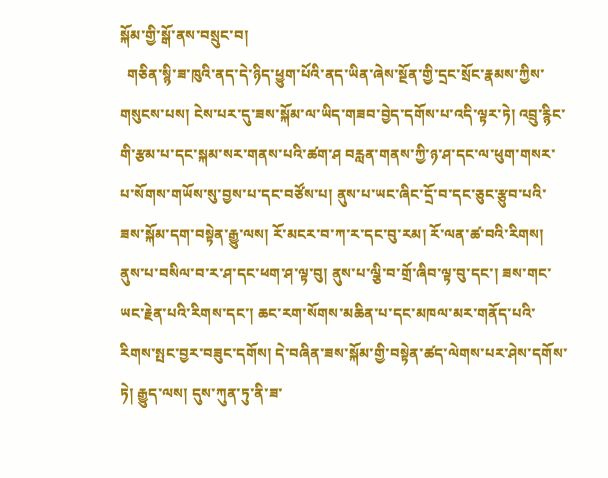སྐོམ་གྱི་སྒོ་ནས་བསྲུང་བ།
  གཅིན་སྙི་ཟ་ཁུའི་ནད་དེ་ཉིད་ཕྱུག་པོའི་ནད་ཡིན་ཞེས་སྔོན་གྱི་དྲང་སྲོང་རྣམས་ཀྱིས་གསུངས་པས། ངེས་པར་དུ་ཟས་སྐོམ་ལ་ཡིད་གཟབ་བྱེད་དགོས་པ་འདི་ལྟར་ཏེ། འབྲུ་རྙིང་གི་རྩམ་པ་དང་སྐམ་སར་གནས་པའི་ཚག་ཤ བརླན་གནས་ཀྱི་ཉ་ཤ་དང་ལ་ཕུག་གསར་པ་སོགས་གཡོས་སུ་བྱས་པ་དང་བཙོས་པ། ནུས་པ་ཡང་ཞིང་དྲོ་བ་དང་ཅུང་རྩུབ་པའི་ཟས་སྐོམ་དག་བསྟེན་རྒྱུ་ལས། རོ་མངར་བ་ཀ་ར་དང་བུ་རམ། རོ་ལན་ཚ་བའི་རིགས། ནུས་པ་བསིལ་བ་ར་ཤ་དང་ཕག་ཤ་ལྟ་བུ། ནུས་པ་ལྕི་བ་གྲོ་ཞིབ་ལྟ་བུ་དང་། ཟས་གང་ཡང་རྗེན་པའི་རིགས་དང་། ཆང་རག་སོགས་མཆིན་པ་དང་མཁལ་མར་གནོད་པའི་རིགས་སྤང་བྱར་བཟུང་དགོས། དེ་བཞིན་ཟས་སྐོམ་གྱི་བསྟེན་ཚད་ལེགས་པར་ཤེས་དགོས་ཏེ། རྒྱུད་ལས། དུས་ཀུན་ཏུ་ནི་ཟ་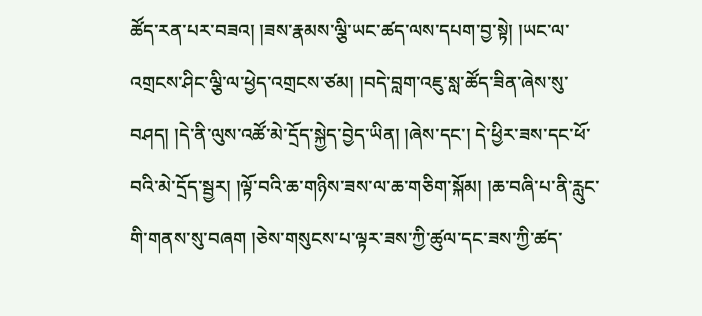ཚོད་རན་པར་བཟའ། །ཟས་རྣམས་ལྕི་ཡང་ཚད་ལས་དཔག་བྱ་སྟེ། །ཡང་ལ་འགྲངས་ཤིང་ལྕི་ལ་ཕྱེད་འགྲངས་ཙམ། །བདེ་བླག་འཇུ་སླ་ཚོད་ཟིན་ཞེས་སུ་བཤད། །དེ་ནི་ལུས་འཚོ་མེ་དྲོད་སྐྱེད་བྱེད་ཡིན། །ཞེས་དང་། དེ་ཕྱིར་ཟས་དང་ཕོ་བའི་མེ་དྲོད་སྦྱར། །ལྟོ་བའི་ཆ་གཉིས་ཟས་ལ་ཆ་གཅིག་སྐོམ། །ཆ་བཞི་པ་ནི་རླུང་གི་གནས་སུ་བཞག །ཅེས་གསུངས་པ་ལྟར་ཟས་ཀྱི་ཚུལ་དང་ཟས་ཀྱི་ཚད་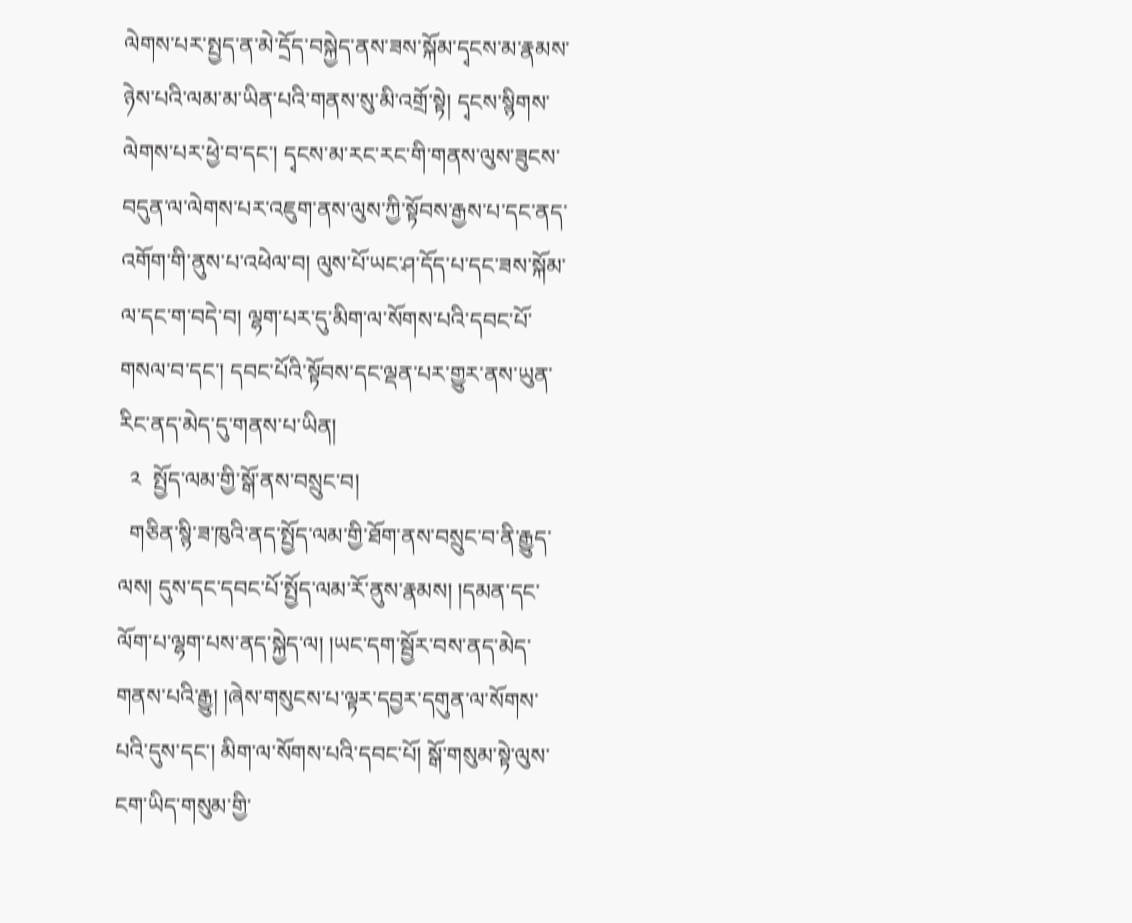ལེགས་པར་སྤྱད་ན་མེ་དྲོད་བསྐྱེད་ནས་ཟས་སྐོམ་དྭངས་མ་རྣམས་ཉེས་པའི་ལམ་མ་ཡིན་པའི་གནས་སུ་མི་འགྲོ་སྟེ། དྭངས་སྙིགས་ལེགས་པར་ཕྱེ་བ་དང་། དྭངས་མ་རང་རང་གི་གནས་ལུས་ཟུངས་བདུན་ལ་ལེགས་པར་འཇུག་ནས་ལུས་ཀྱི་སྟོབས་རྒྱས་པ་དང་ནད་འགོག་གི་ནུས་པ་འཕེལ་བ། ལུས་པོ་ཡང་ཤ་དོད་པ་དང་ཟས་སྐོམ་ལ་དང་ག་བདེ་བ། ལྷག་པར་དུ་མིག་ལ་སོགས་པའི་དབང་པོ་གསལ་བ་དང་། དབང་པོའི་སྟོབས་དང་ལྡན་པར་གྱུར་ནས་ཡུན་རིང་ནད་མེད་དུ་གནས་པ་ཡིན།
  ༢  སྤྱོད་ལམ་གྱི་སྒོ་ནས་བསྲུང་བ།
  གཅིན་སྙི་ཟ་ཁུའི་ནད་སྤྱོད་ལམ་གྱི་ཐོག་ནས་བསྲུང་བ་ནི་རྒྱུད་ལས། དུས་དང་དབང་པོ་སྤྱོད་ལམ་རོ་ནུས་རྣམས། །དམན་དང་ལོག་པ་ལྷག་པས་ནད་སྐྱེད་ལ། །ཡང་དག་སྦྱོར་བས་ནད་མེད་གནས་པའི་རྒྱུ། །ཞེས་གསུངས་པ་ལྟར་དབྱར་དགུན་ལ་སོགས་པའི་དུས་དང་། མིག་ལ་སོགས་པའི་དབང་པོ། སྒོ་གསུམ་སྟེ་ལུས་ངག་ཡིད་གསུམ་གྱི་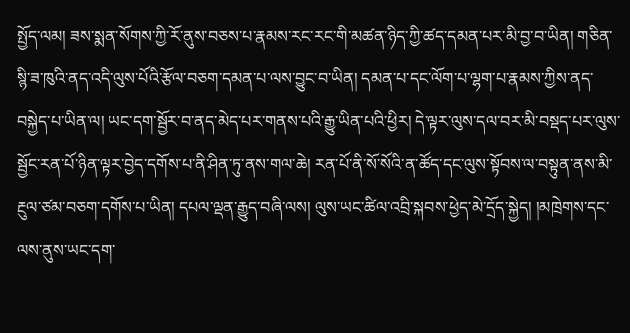སྤྱོད་ལམ། ཟས་སྨན་སོགས་ཀྱི་རོ་ནུས་བཅས་པ་རྣམས་རང་རང་གི་མཚན་ཉིད་ཀྱི་ཚད་དམན་པར་མི་བྱ་བ་ཡིན། གཅིན་སྙི་ཟ་ཁུའི་ནད་འདི་ལུས་པོའི་རྩོལ་བཅག་དམན་པ་ལས་བྱུང་བ་ཡིན། དམན་པ་དང་ལོག་པ་ལྷག་པ་རྣམས་ཀྱིས་ནད་བསྐྱེད་པ་ཡིན་ལ། ཡང་དག་སྦྱོར་བ་ནད་མེད་པར་གནས་པའི་རྒྱུ་ཡིན་པའི་ཕྱིར། དེ་ལྟར་ལུས་དལ་བར་མི་བསྡད་པར་ལུས་སྦྱོང་རན་པོ་ཉིན་ལྟར་བྱེད་དགོས་པ་ནི་ཤིན་ཏུ་ནས་གལ་ཆེ། རན་པོ་ནི་སོ་སོའི་ན་ཚོད་དང་ལུས་སྟོབས་ལ་བསྟུན་ནས་མི་རྔུལ་ཙམ་བཅག་དགོས་པ་ཡིན། དཔལ་ལྡན་རྒྱུད་བཞི་ལས། ལུས་ཡང་ཚིལ་འབྲི་སྐབས་ཕྱེད་མེ་དྲོད་སྐྱེད། །མཁྲེགས་དང་ལས་ནུས་ཡང་དག་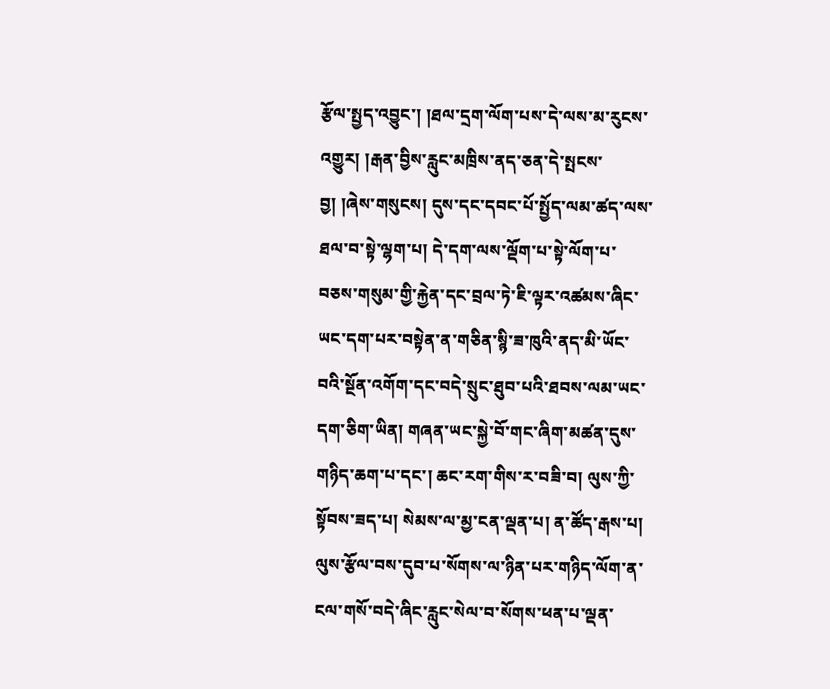རྩོལ་སྤྱད་འབྱུང་། །ཐལ་དྲག་ལོག་པས་དེ་ལས་མ་རུངས་འགྱུར། །རྒན་བྱིས་རླུང་མཁྲིས་ནད་ཅན་དེ་སྤངས་བྱ། །ཞེས་གསུངས། དུས་དང་དབང་པོ་སྤྱོད་ལམ་ཚད་ལས་ཐལ་བ་སྟེ་ལྷག་པ། དེ་དག་ལས་ལྡོག་པ་སྟེ་ལོག་པ་བཅས་གསུམ་གྱི་རྐྱེན་དང་བྲལ་ཏེ་ཇི་ལྟར་འཚམས་ཞིང་ཡང་དག་པར་བསྟེན་ན་གཅིན་སྙི་ཟ་ཁུའི་ནད་མི་ཡོང་བའི་སྔོན་འགོག་དང་བདེ་སྲུང་ཐུབ་པའི་ཐབས་ལམ་ཡང་དག་ཅིག་ཡིན། གཞན་ཡང་སྐྱེ་བོ་གང་ཞིག་མཚན་དུས་གཉིད་ཆག་པ་དང་། ཆང་རག་གིས་ར་བཟི་བ། ལུས་ཀྱི་སྟོབས་ཟད་པ། སེམས་ལ་མྱ་ངན་ལྡན་པ། ན་ཚོད་རྒས་པ། ལུས་རྩོལ་བས་དུབ་པ་སོགས་ལ་ཉིན་པར་གཉིད་ལོག་ན་ངལ་གསོ་བདེ་ཞིང་རླུང་སེལ་བ་སོགས་ཕན་པ་ལྡན་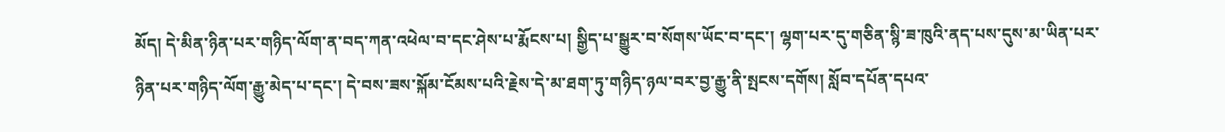མོད། དེ་མིན་ཉིན་པར་གཉིད་ལོག་ན་བད་ཀན་འཕེལ་བ་དང་ཤེས་པ་རྨོངས་པ། སྒྱིད་པ་སྒྱུར་བ་སོགས་ཡོང་བ་དང་། ལྷག་པར་དུ་གཅིན་སྙི་ཟ་ཁུའི་ནད་པས་དུས་མ་ཡིན་པར་ཉིན་པར་གཉིད་ལོག་རྒྱུ་མེད་པ་དང་། དེ་བས་ཟས་སྐོམ་ངོམས་པའི་རྗེས་དེ་མ་ཐག་ཏུ་གཉིད་ཉལ་བར་བྱ་རྒྱུ་ནི་སྤངས་དགོས། སློབ་དཔོན་དཔའ་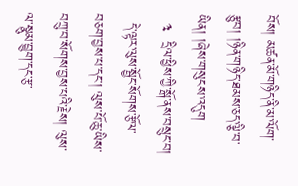བོས། མཚན་མོ་གཉིད་ནི་མ་ལོག་རྩུབ། །ཉིན་གཉིད་ཐམས་ཅད་ལྕི་བ་ཡིན། །ཞེས་གསུངས་འདུག
  ༣  དྲིལ་ཕྱིས་ཀྱི་སྒོ་ནས་བསྲུང་བ།
  དེ་ལྟར་ལུས་སྦྱོང་སོགས་རྩོལ་བཅག་བྱས་པ་དང་། ལུས་པོ་ཆུ་ཡིས་བཀྲུ་བ་སོགས་བྱས་པའི་རྗེས། ལུས་ལ་སྣུམ་བྱུག་དང་རྩ་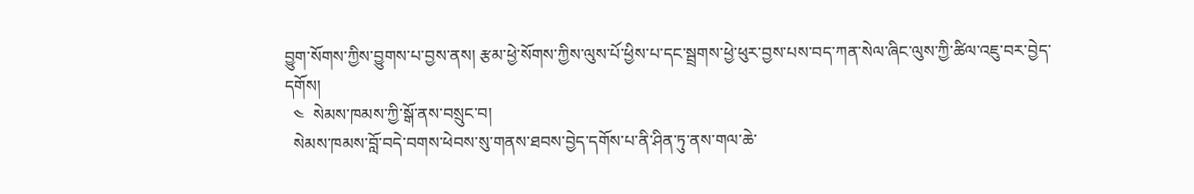བྱུག་སོགས་ཀྱིས་བྱུགས་པ་བྱས་ནས། རྩམ་ཕྱེ་སོགས་ཀྱིས་ལུས་པོ་ཕྱིས་པ་དང་སྦྲགས་ཕྱེ་ཕུར་བྱས་པས་བད་ཀན་སེལ་ཞིང་ལུས་ཀྱི་ཚིལ་འཇུ་བར་བྱེད་དགོས།
  ༤  སེམས་ཁམས་ཀྱི་སྒོ་ནས་བསྲུང་བ།
  སེམས་ཁམས་བློ་བདེ་བགས་ཕེབས་སུ་གནས་ཐབས་བྱེད་དགོས་པ་ནི་ཤིན་ཏུ་ནས་གལ་ཆེ་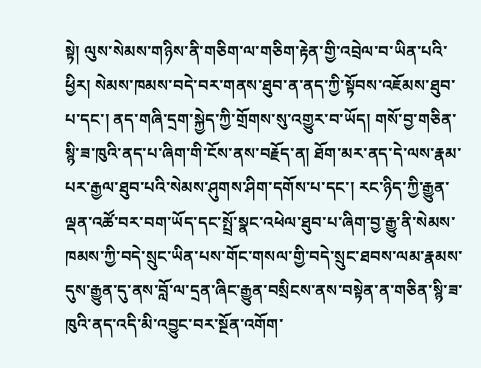སྟེ། ལུས་སེམས་གཉིས་ནི་གཅིག་ལ་གཅིག་རྟེན་གྱི་འབྲེལ་བ་ཡིན་པའི་ཕྱིར། སེམས་ཁམས་བདེ་བར་གནས་ཐུབ་ན་ནད་ཀྱི་སྟོབས་འཇོམས་ཐུབ་པ་དང་། ནད་གཞི་དྲག་སྐྱེད་ཀྱི་གྲོགས་སུ་འགྱུར་བ་ཡོད། གསོ་བྱ་གཅིན་སྙི་ཟ་ཁུའི་ནད་པ་ཞིག་གི་ངོས་ནས་བརྗོད་ན། ཐོག་མར་ནད་དེ་ལས་རྣམ་པར་རྒྱལ་ཐུབ་པའི་སེམས་ཤུགས་ཤིག་དགོས་པ་དང་། རང་ཉིད་ཀྱི་རྒྱུན་ལྡན་འཚོ་བར་བག་ཡོད་དང་སྤྲོ་སྣང་འཕེལ་ཐུབ་པ་ཞིག་བྱ་རྒྱུ་ནི་སེམས་ཁམས་ཀྱི་བདེ་སྲུང་ཡིན་པས་གོང་གསལ་གྱི་བདེ་སྲུང་ཐབས་ལམ་རྣམས་དུས་རྒྱུན་དུ་ནས་བློ་ལ་དྲན་ཞིང་རྒྱུན་བསྲིངས་ནས་བསྟེན་ན་གཅིན་སྙི་ཟ་ཁུའི་ནད་འདི་མི་འབྱུང་བར་སྔོན་འགོག་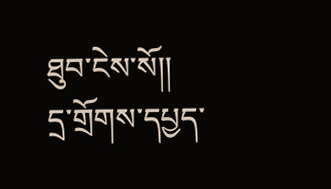ཐུབ་ངེས་སོ།།
དྲ་གྲོགས་དཔྱད་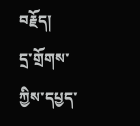བརྗོད།
དྲ་གྲོགས་ཀྱིས་དཔྱད་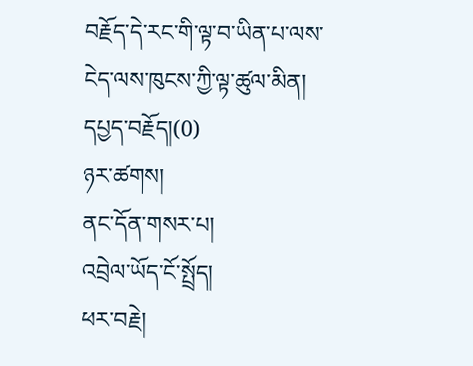བརྗོད་དེ་རང་གི་ལྟ་བ་ཡིན་པ་ལས་ངེད་ལས་ཁུངས་ཀྱི་ལྟ་ཚུལ་མིན།
དཔྱད་བརྗོད།(0)
ཉར་ཚགས།
ནང་དོན་གསར་པ།
འབྲེལ་ཡོད་ངོ་སྤྲོད།
ཕར་བརྗེ།